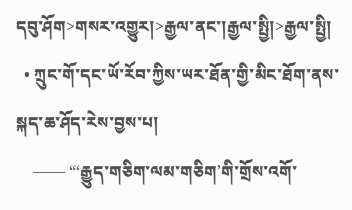དབུ་ཤོག>གསར་འགྱུར།>རྒྱལ་ནང་།རྒྱལ་སྤྱི།>རྒྱལ་སྤྱི།
  • ཀྲུང་གོ་དང་ཡོ་རོབ་ཀྱིས་ཡར་ཐོན་གྱི་མིང་ཐོག་ནས་སྐད་ཆ་ཤོད་རེས་བྱས་པ།
    —— “‘རྒྱུད་གཅིག་ལམ་གཅིག’གི་གྲོས་འགོ་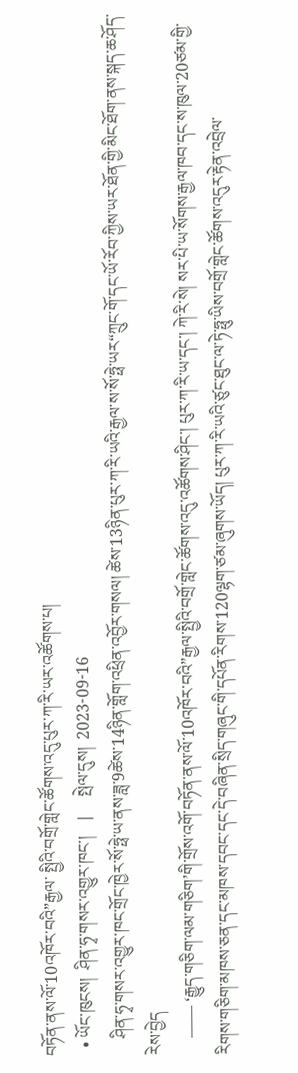བཏོན་ནས་ལོ་10འཁོར་བའི”རྒྱལ་ སྤྱིའི་བགྲོ་གླེང་ཚོགས་འདུ་པུར་ཀ་རི་ཡར་འཚོགས་པ།
  • ཡོང་ཁུངས།  ཤིན་ཧྭ་གསར་འགྱུར་ཁང་།    |     སྤེལ་དུས།  2023-09-16
    ཤིན་ཧྭ་གསར་འགྱུར་ཁང་གྲོང་ཁྱེར་སོ་ཧྥེ་ཡ་ནས་ཟླ་9ཚེས་14ཉིན་གློག་འཕྲིན་འབྱོར་གསལ། ཚེས་13ཉིན་པུར་ཀ་རི་ཡའི་རྒྱལ་ས་སོ་ཧྥེ་ཡར“ཀྲུང་གོ་དང་ཡོ་རོབ་ཀྱིས་ཡར་ཐོན་གྱི་མིང་ཐོག་ནས་སྐད་ཆ་ཤོད་རེས་བྱེད
    —— ‘རྒྱུད་གཅིག་ལམ་གཅིག’གི་གྲོས་འགོ་བཏོན་ནས་ལོ་10འཁོར་བའི”རྒྱལ་སྤྱིའི་བགྲོ་གླེང་ཚོགས་འདུ་འཚོགས་ཤིང་། པུར་ཀ་རི་ཡ་དང་། ཀེ་རི་སེ། སར་པི་ཡ་སོགས་རྒྱལ་ཁབ་དང་ས་ཁུལ་20ཙམ་གྱི་རིགས་གཅིག་མཁས་ཅན་དང་མཁས་དབང་དང་དེ་བཞིན་སྲིད་གཞུང་གི་དཔོན་རིགས་120ལྷག་ཙམ་ཞུགས་ཡོད། པུར་ཀ་རི་ཡའི་ཙུང་ཐུང་ལ་ཏེ་ཧྥུ་ཡིས་བགྲོ་གླེང་ཚོགས་འདུར་རྟེན་འབྲེལ་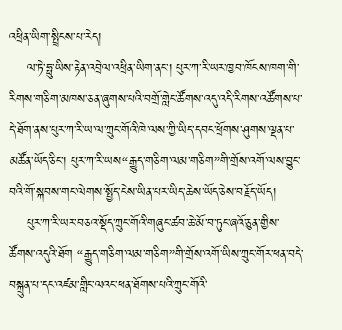འཕྲིན་ཡིག་སྤྲིངས་པ་རེད།
    ལ་ཏེ་ཧྥུ་ཡིས་རྟེན་འབྲེལ་འཕྲིན་ཡིག་ནང་། པུར་ཀ་རི་ཡར་ཁྱབ་ཁོངས་ཁག་གི་རིགས་གཅིག་མཁས་ཅན་ཞུགས་པའི་བགྲོ་གླེང་ཚོགས་འདུ་འདི་རིགས་འཚོགས་པ་དེ་ཐོག་ནས་པུར་ཀ་རི་ཡ་ལ་ཀྲུང་གོའི་ཁེ་ལས་ཀྱི་ཡིད་དབང་ཕྲོགས་ཤུགས་ལྡན་པ་མཚོན་ཡོད་ཅིང་། པུར་ཀ་རི་ཡས“རྒྱུད་གཅིག་ལམ་གཅིག”གི་གྲོས་འགོ་ལས་བྱུང་བའི་གོ་སྐབས་གང་ལེགས་སྤྱོད་ངེས་ཡིན་པར་ཡིད་ཆེས་ཡོད་ཅེས་བརྗོད་ཡོད།
    པུར་ཀ་རི་ཡར་བཅའ་སྡོད་ཀྲུང་གོའི་གཞུང་ཚབ་ཆེ་མོ་བ་ཏུང་ཞའོ་ཅུན་གྱིས་ཚོགས་འདུའི་ཐོག “རྒྱུད་གཅིག་ལམ་གཅིག”གི་གྲོས་འགོ་ཡིས་ཀྲུང་གོར་ཕན་བདེ་བསྐྲུན་པ་དང་འཛམ་གླིང་ལའང་ཕན་ཐོགས་པའི་ཀྲུང་གོའི་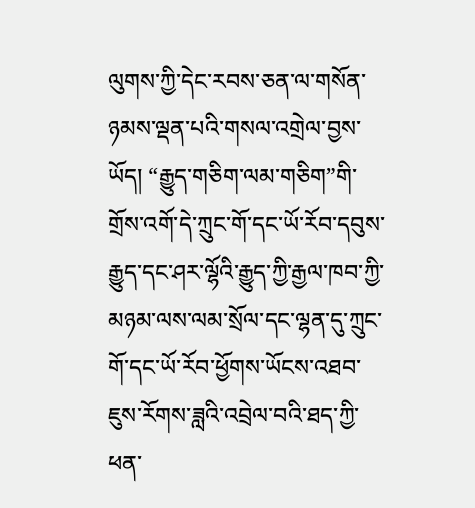ལུགས་ཀྱི་དེང་རབས་ཅན་ལ་གསོན་ཉམས་ལྡན་པའི་གསལ་འགྲེལ་བྱས་ཡོད། “རྒྱུད་གཅིག་ལམ་གཅིག”གི་གྲོས་འགོ་དེ་ཀྲུང་གོ་དང་ཡོ་རོབ་དབུས་རྒྱུད་དང་ཤར་ལྷོའི་རྒྱུད་ཀྱི་རྒྱལ་ཁབ་ཀྱི་མཉམ་ལས་ལམ་སྲོལ་དང་ལྷན་དུ་ཀྲུང་གོ་དང་ཡོ་རོབ་ཕྱོགས་ཡོངས་འཐབ་ཇུས་རོགས་ཟླའི་འབྲེལ་བའི་ཐད་ཀྱི་ཕན་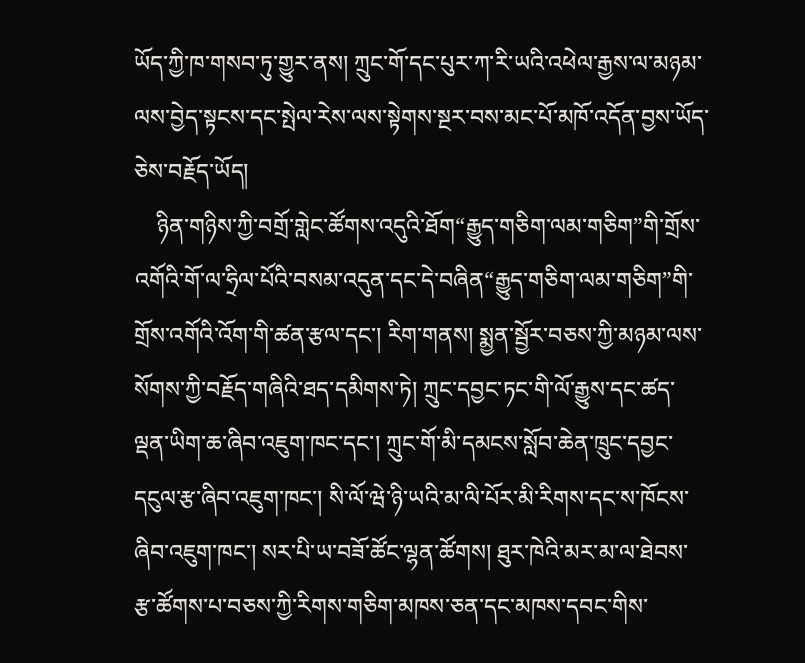ཡོད་ཀྱི་ཁ་གསབ་ཏུ་གྱུར་ནས། ཀྲུང་གོ་དང་པུར་ཀ་རི་ཡའི་འཕེལ་རྒྱས་ལ་མཉམ་ལས་བྱེད་སྟངས་དང་སྤེལ་རེས་ལས་སྟེགས་སྔར་བས་མང་པོ་མཁོ་འདོན་བྱས་ཡོད་ཅེས་བརྗོད་ཡོད།
    ཉིན་གཉིས་ཀྱི་བགྲོ་གླེང་ཚོགས་འདུའི་ཐོག“རྒྱུད་གཅིག་ལམ་གཅིག”གི་གྲོས་འགོའི་གོ་ལ་ཧྲིལ་པོའི་བསམ་འདུན་དང་དེ་བཞིན“རྒྱུད་གཅིག་ལམ་གཅིག”གི་གྲོས་འགོའི་འོག་གི་ཚན་རྩལ་དང་། རིག་གནས། སྨྱན་སྦྱོར་བཅས་ཀྱི་མཉམ་ལས་སོགས་ཀྱི་བརྗོད་གཞིའི་ཐད་དམིགས་ཏེ། ཀྲུང་དབྱང་ཏང་གི་ལོ་རྒྱུས་དང་ཚད་ལྡན་ཡིག་ཆ་ཞིབ་འཇུག་ཁང་དང་། ཀྲུང་གོ་མི་དམངས་སློབ་ཆེན་ཁྲུང་དབྱང་དངུལ་རྩ་ཞིབ་འཇུག་ཁང་། སི་ལོ་ཝེ་ཉི་ཡའི་མ་ལི་པོར་མི་རིགས་དང་ས་ཁོངས་ཞིབ་འཇུག་ཁང་། སར་པི་ཡ་བཟོ་ཚོང་ལྷན་ཚོགས། ཐུར་ཁེའི་མར་མ་ལ་ཐེབས་རྩ་ཚོགས་པ་བཅས་ཀྱི་རིགས་གཅིག་མཁས་ཅན་དང་མཁས་དབང་གིས་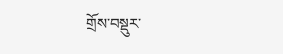གྲོས་བསྡུར་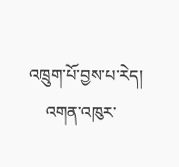འཁྲུག་པོ་བྱས་པ་རེད།
    འགན་འཁུར་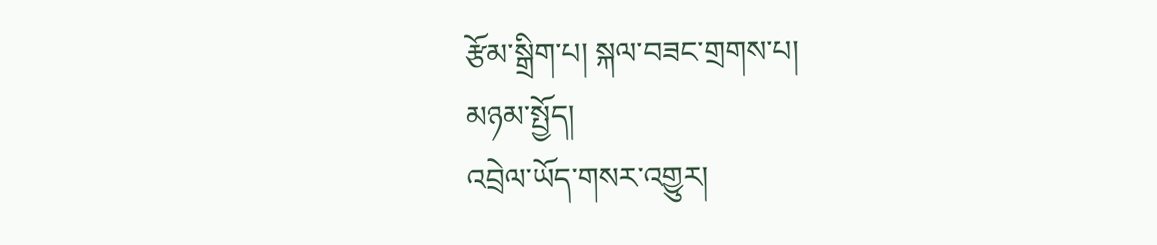རྩོམ་སྒྲིག་པ། སྐལ་བཟང་གྲགས་པ།
མཉམ་སྤྱོད།
འབྲེལ་ཡོད་གསར་འགྱུར།